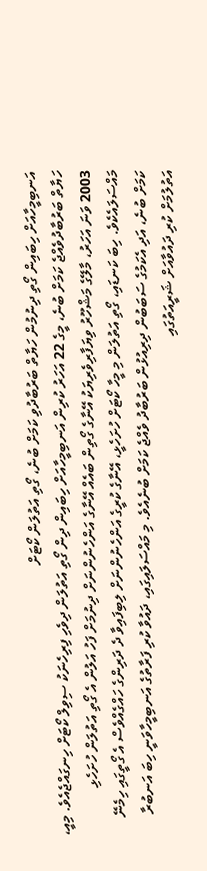އަނބިމީހާއަށް ހިބައިން ގޯތި ދިނުމުން ހަޔާތް ބަރުބާދުވި ކަމަށް ބުނެ، ގޯތި އަތުލަން ކޯޓަށް
ހަޔާތް ބަރުބާދުވެއްޖެ ކަމަށް ބުނެ، މީގެ 22 އަހަރު ކުރިން އަނބިމީހާއަށް ހިބައިން ދިން ގޯތި އަތުލަން ދިވެހި ފިރިހެނަކު ސިވިލް ކޯޓަށް ހިނގައްޖެއެވެ. މިއީ، 2003 ވަނަ އަހަރު، މާލޭގެ މަޝްހޫރު ވިޔަފާރިވެރިޔަކު އޭނާގެ ގޯތިން ބައެއް އޭނާގެ އަންހެނުންނަށް ދިނުމަށް ފަހު އަލުން އެ ގޯތި އަތުލަން ހުށަހެޅި މައްސަލައެކެވެ. ހިބަ ކަނޑައި، ގޯތި އަތުލަން މި މީހާ ކޯޓަށް ހުށަހެޅީ، އޭނާގެ ކުރީގެ އަންހެނުންނަށް ލިބިފައިވާ ދެ ދަރިންގެ ހައްގެއްވެސް އެ ގޯތީގައި ހިމެނޭ ކަމަށް ބުނެ، އަދި އެކަމުގެ ސަބަބުން ދިރިއުޅުން ބަރުބާދު ވެއްޖެ ކަމަށް ބުނެއެވެ. މި މައްސަލައިގައި، ދައުވާ ކުރި ފަރާތުގެ އަނބިމީހާވަނީ ހިބަ އަނބުރާ އަތުލުމަށް ކުރި ދައުވާއަށް ޝަރީއަތުގައި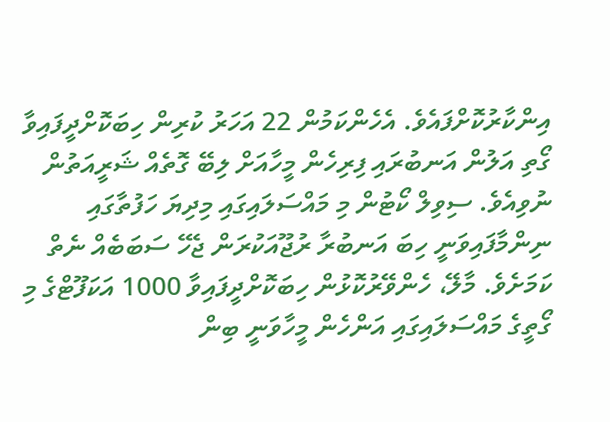އިންކާރުކޮށްފައެވެ. އެހެންކަމުން 22 އަހަރު ކުރިން ހިބަކޮށްދީފައިވާ ގޯތި އަލުން އަނބުރައި ފިރިހެން މީހާއަށް ލިބޭ ގޮތެއް ޝަރީއަތުން ނުވިއެވެ. ސިވިލް ކޯޓުން މި މައްސަލައިގައި މިދިޔަ ހަފުތާގައި ނިންމާފައިވަނީ ހިބަ އަނބުރާ ރުޖޫއަކުރަން ޖެހޭ ސަބަބެއް ނެތް ކަމަށެވެ. މާލޭ، ހެންވޭރުކޮޅުން ހިބަކޮށްދީފައިވާ 1000 އަކަފޫޓްގެ މި ގޯތީގެ މައްސަލައިގައި އަންހެން މީހާވަނީ ބިން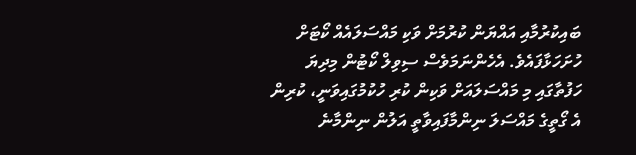ބައިކުރުމާއި އައްޔަން ކުރުމަށް ވަކި މައްސަލައެއް ކޯޓަށް ހުށަހަޅާފައެވެ. އެހެންނަމަވެސް ސިވިލް ކޯޓުން މިދިޔަ ހަފުތާގައި މި މައްސަލައަށް ވަކިން ކުރި ހުކުމުގައިވަނީ، ކުރިން އެ ގޯތީގެ މައްސަލަ ނިންމާފައިވާތީ އަލުން ނިންމާނެ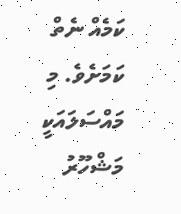ކަމެއް ނެތް ކަމަށެވެ. މި މައްސަލައަކީ މަޝްހޫރު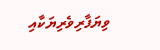ވިޔަފާރިވެރިޔަކާއި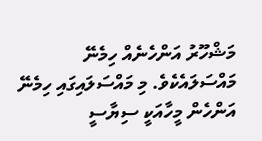މަޝްހޫރު އަންހެނެއް ހިމެނޭ މައްސަލައެކެވެ. މި މައްސަލައިގައި ހިމެނޭ އަންހެން މީހާއަކީ ސިޔާސީ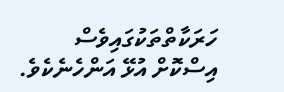ހަރަކާތްތަކުގައިވެސް އިސްކޮށް އުޅޭ އަންހެނެކެވެ.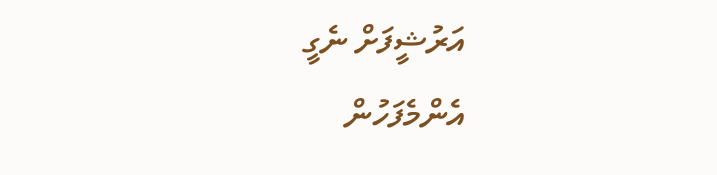އަރުޝީފަށް ނެގީ
އެންމެފަހުން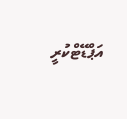އަޕްޑޭޓްކުރީ